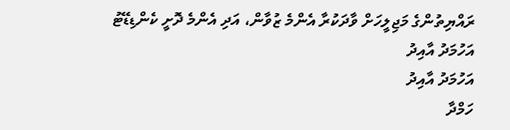ރައްޔިތުންގެ މަޖިލީހަށް ވާދަކުރާ އެންމެ ޒުވާން، އަދި އެންމެ ދޮށީ ކެންޑިޑޭޓު
އަހުމަދު އާއިދު
އަހުމަދު އާއިދު
ހަމްދާ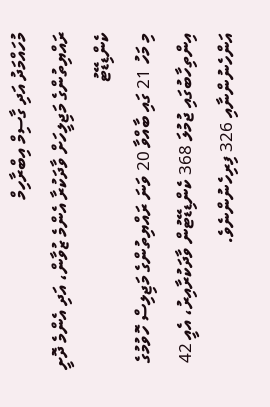މުހައްމަދު އަދި ގާސިމް އިބްރާހިމް
ރައްޔިތުންގެ މަޖިލީހަށް ވާދަކުރާ އެންމެ ޒުވާން، އަދި އެންމެ ދޮށީ ކެންޑިޑޭޓު
މި މަހު 21 ގައި ބާއްވާ 20 ވަނަ ރައްޔިތުންގެ މަޖިލިސް ހޮވުމުގެ އިންތިހާބުގައި ޖުމުލަ 368 ކެންޑިޑޭޓުން ވާދަކުރާއިރު، އެއީ 42 އަންހެނުންނާއި 326 ފިރިހެނުންނެވެ.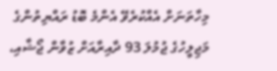މިހާތަނަށް އެއްކުރެވޭ އެންމެ ބޮޑު ރައްޔިތުންގެ މަޖިލީހުގެ ޖުމުލަ 93 ދާއިރާއަށް ޒުވާން ޖޯޝާއި،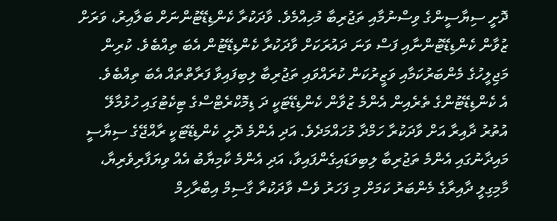ދޮށީ ސިޔާސީންގެ ވިސްނުމާއި ތަޖުރިބާ މުހިއްމެވެ. ވާދަކުރާ ކެންޑިޑޭޓުންނަށް ބަލާއިރު، ވަރަށް ޒުވާން ކެންޑިޑޭޓުންނާއި ފަސް ވަނަ ދައުރަކަށް ވާދަކުރާ ކެންޑިޑޭޓުން އެބަ ތިއްބެވެ. ކުރިން މަޖިލީހުގެ މެންބަރުކަމާއި ވަޒީރުކަން ކުރައްވައި ތަޖުރިބާ ލިބިފައިވާ ފަރާތްތައް އެބަ ތިއްބެވެ.
އެ ކެންޑިޑޭޓުންގެ ތެރެއިން އެންމެ ޒުވާން ކެންޑިޑޭޓަކީ ދަ ޑިމޮކްރެޓްސްގެ ޓިކެޓުގައި ހުޅުމާލޭ އުތުރު ދާއިރާ އަށް ވާދަކުރާ ހަމްދާ މުހައްމަދެވެ. އަދި އެންމެ ދޮށީ ކެންޑިޑޭޓަކީ ރާއްޖޭގެ ސިޔާސީ މައިދާނުގައި އެންމެ ތަޖުރިބާ ލިބިވަޑައިގެންފައިވާ، އަދި އެންމެ ކާމިޔާބު އެއް ވިޔަފާރިވެރިޔާ، މާމިގިލީ ދާއިރާގެ މެންބަރު ކަމަށް މި ފަހަރު ވެސް ވާދަކުރާ ގާސިމް އިބްރާހިމް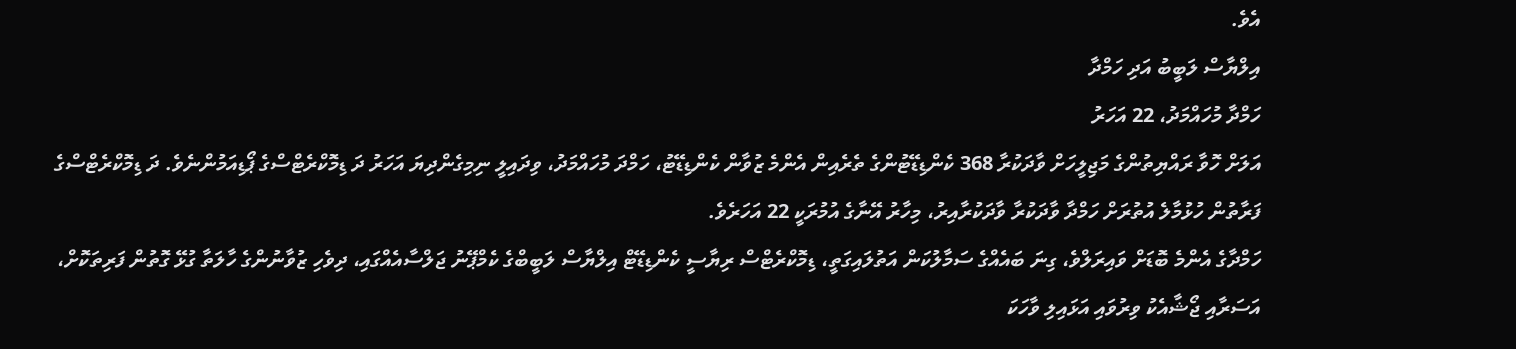އެވެ.
އިލްޔާސް ލަބީބު އަދި ހަމްދާ
ހަމްދާ މުހައްމަދު، 22 އަހަރު
އަލަށް ހޮވާ ރައްޔިތުންގެ މަޖިލީހަށް ވާދަކުރާ 368 ކެންޑިޑޭޓުންގެ ތެރެއިން އެންމެ ޒުވާން ކެންޑިޑޭޓު، ހަމްދަ މުހައްމަދު، ވިދައިލީ ނިމިގެންދިޔަ އަހަރު ދަ ޑިމޮކްރެޓްސްގެ ޕޯޑިއަމުންނެވެ. ދަ ޑިމޮކްރެޓްސްގެ ފަރާތުން ހުޅުމާލެ އުތުރަށް ހަމްދާ ވާދަކުރާ ވާދަކުރާއިރު، މިހާރު އޭނާގެ އުމުރަކީ 22 އަހަރެވެ.
ހަމްދާގެ އެންމެ ބޮޑަށް ވައިރަލްވެ، ގިނަ ބައެއްގެ ސަމާލުކަން އަތުލައިގަތީ، ޑިމޮކްރެޓްސް ރިޔާސީ ކެންޑިޑޭޓް އިލްޔާސް ލަބީބްގެ ކެމްޕޭނު ޖަލްސާއެއްގައި، ދިވެހި ޒުވާނުންގެ ހާލަތާ ގުޅޭ ގޮތުން ފަރިތަކޮށް، އަސަރާއި ޖޯޝާއެކު ވިރުވައި އަޅައިލި ވާހަކަ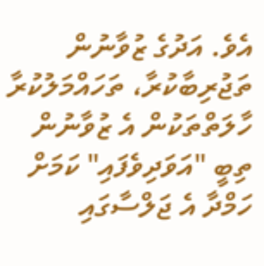އެވެ. އަދުގެ ޒުވާނުން ތަޖުރިބާކުރާ، ތަހައްމަލުކުރާ ހާލަތްތަކުން އެ ޒުވާނުން ތިބީ "އަވަދިވެފައި" ކަމަށް ހަމްދާ އެ ޖަލްސާގައި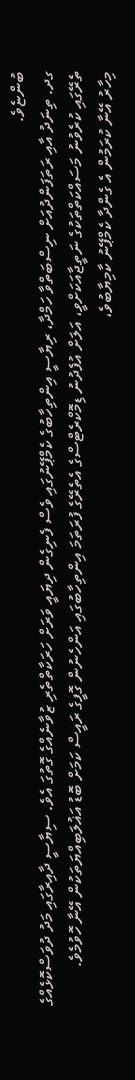ބުންޏެވެ.
ގދ. ތިނަދު އާއި ރަތަފަންދުއަށް ނިސްބަތްވާ ހަމްދާ، ރިޔާސީ އިންތިހާބުގެ ކެމްޕޭނުގައި ވެސް ފެނިގެން ދިޔައީ ވަރަށް ހަރަކާތްތެރި ޒުވާނެއްގެ ގޮތުގަ އެވެ. ސިޔާސީ ދާއިރާގައި މަދު ދުވަސްކޮޅެއްގެ ތެރޭގައި ކުރެވުނު މަސައްކަތްތަކުގެ ނަތީޖާއަކަށްވީ، އަލަށް އުފެދުނު ޑިމޮކްރެޓްސްގެ އެތެރޭގެ ފުރަތަމަ އިންތިހާބުގައި އަންހެނުން ގޮފީގެ ރައީސް ކަމަށް ބޮޑު އަޣުލަބިއްޔަތަކުން އޭނާ ހޮވުމެވެ.
މިހާރު އޭނާ ކުރަމުން އެ ގެންދާ ކެމްޕޭނު ކާމިޔާބުވެ،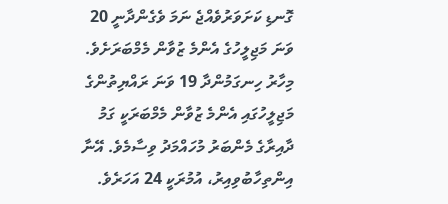ގޮނޑި ކަށަވަރުވެއްޖެ ނަމަ ވެގެންދާނީ 20 ވަނަ މަޖިލީހުގެ އެންމެ ޒުވާން މެމްބަރަށެވެ. މިހާރު ހިނގަމުންދާ 19 ވަނަ ރައްޔިތުންގެ މަޖިލީހުގައި އެންމެ ޒުވާން މެމްބަރަކީ ގަމު ދާއިރާގެ މެންބަރު މުހައްމަދު ވިސާމެވެ. އޭނާ އިންތިހާބުވިއިރު، އުމުރަކީ 24 އަހަރެވެ.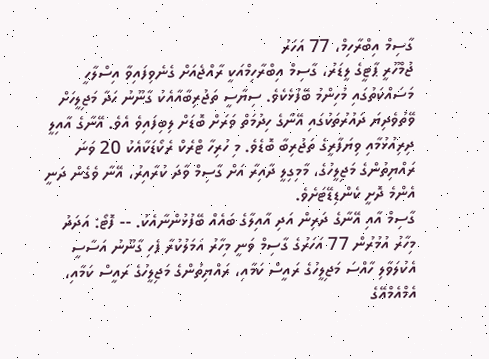ގާސިމް އިބްރާހިމް، 77 އަހަރު
ޖުމްހޫރީ ޕާޓީގެ ލީޑަރު، ގާސިމް އިބްރާހިމްއަކީ ރާއްޖެއަށް ގެނެވިފައިވާ އިސްލާހީ މަސައްކަތުގައި މުހިންމު ބޭފުޅެކެވެ. ސިޔާސީ ތަޖުރިބާއާއެކު ގާނޫނު ހަދާ މަޖިލީހަށް ވޭތުވެދިޔަ ދައުރުތަކުގައި އޭނާގެ ހިދުމަތް ވަރަށް ބޮޑަށް ލިބިފައިވެ އެވެ. އޭނާގެ އާއިލީ ދިރިއުޅުމާއި ވިޔަފާރީގެ ތަޖުރިބާ ބޮޑެވެ. މި ހުރިހާ ޓްރެކް ރެކޯޑަކާއެކު 20 ވަނަ ރައްޔިތުންގެ މަޖިލީހުގެ، މާމިގިލީ ދާއިރާ އަށް ގާސިމް ވާދަ ކުރާއިރު، އޭނާ ވެގެން ދަނީ އެންމެ ދޮށީ ކެންޑިޑޭޓަށެވެ.
ގާސިމް އާއި އޭނާގެ ދަރިން އަދި އާއިލާގެ ބައެއް ބޭފުޅުންނާއެކު. -- ފޮޓޯ: އަދަދު
މިހާރު އުމުރުން 77 އަހަރުގެ ގާސިމް ވަނީ މިހާރު އަމަލުކުރާ ފެހި ގާނޫނު އަސާސީ އެކުލަވާލި ހާއްސަ މަޖިލީހުގެ ރައީސް ކަމާއި، ރައްޔިތުންގެ މަޖިލީހުގެ ރައީސް ކަމާއި، އެމްއެމްއޭގެ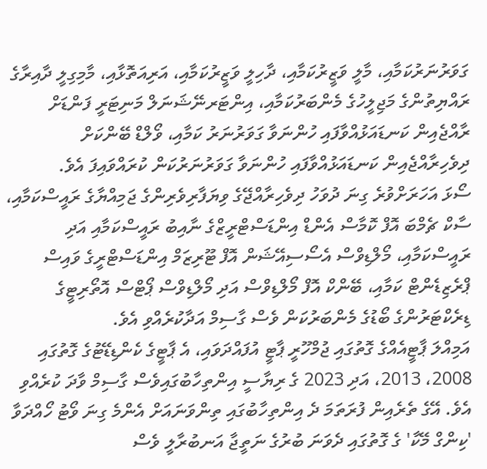ގަވަރުނަރުކަމާއި، މާލީ ވަޒީރުކަމާއި، ދާހިލީ ވަޒީރުކަމާއި، އަރިއަތޮޅާއި، މާމިގިލީ ދާއިރާގެ ރައްޔިތުންގެ މަޖިލީހުގެ މެންބަރުކަމާއި، އިންޓަރނޭޝަނަލް މަނިޓަރީ ފަންޑަށް ރާއްޖެއިން ކަނޑައަޅުއްވާފައި ހުންނަވާ ގަވަރުނަރު ކަމާއި، ވޯލްޑް ބޭންކަށް ދިވެހިރާއްޖެއިން ކަނޑައަޅުއްވާފައި ހުންނަވާ ގަވަރުނަރުކަން ކުރައްވައިފަ އެވެ.
ސޯޅަ އަހަރަށްވުރެ ގިނަ ދުވަހު ދިވެހިރާއްޖޭގެ ވިޔަފާރިވެރިންގެ ޖަމިއްޔާގެ ރައީސްކަމާއި، ސާކް ޗެމްބަ އޮފް ކޮމާސް އެންޑް އިންޑަސްޓްރީޒްގެ ނާއިބު ރައީސްކަމާއި އަދި ރައީސްކަމާއި، މޯލްޑިވްސް އެސޯސިއޭޝަން އޮފް ޓޫރިޒަމް އިންޑަސްޓްރީގެ ވައިސް ޕްރެޒިޑެންޓް ކަމާއި، ބޭންކް އޮފް މޯލްޑިވްސް އަދި މޯލްޑިވްސް ޕޯޓްސް އޮތޯރިޓީގެ ޑިރެކްޓަރުންގެ ބޯޑުގެ މެންބަރުކަން ވެސް ގާސިމް އަދާކުރެއްވި އެވެ.
އަމިއްލަ ޕާޓީއެއްގެ ގޮތުގައި ޖުމްހޫރީ ޕާޓީ އުފައްދަވައި، އެ ޕާޓީގެ ކެންޑިޑޭޓުގެ ގޮތުގައި 2008، 2013، އަދި 2023 ގެ ރިޔާސީ އިންތިހާބުގައިވެސް ގާސިމް ވާދަ ކުރެއްވި އެވެ. އޭގެ ތެރެއިން ފުރަތަމަ ދެ އިންތިހާބުގައި ތިންވަނައަށް އެންމެ ގިނަ ވޯޓު ހޯއްދަވާ 'ކިންގް މޭކާ' ގެ ގޮތުގައި ދެވަނަ ބުރުގެ ނަތީޖާ އަނބުރާލީ ވެސް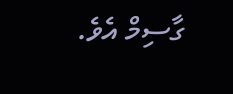ގާސިމް އެވެ.